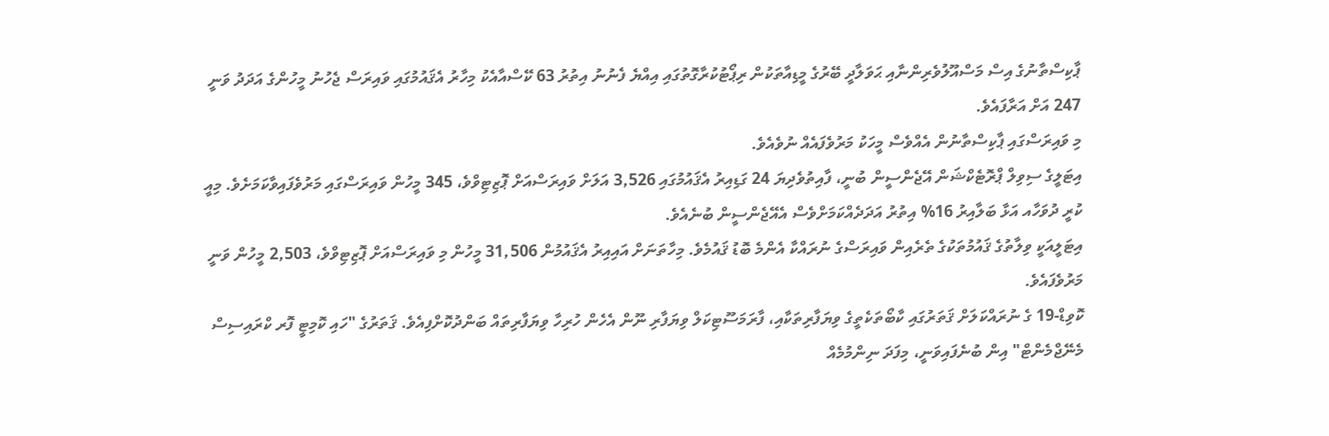ޕާކިސްތާނުގެ އިސް މަސްއޫލުވެރިންނާއި ޙަވަލާދީ ބޭރުގެ މީޑިއާތަކުން ރިޕޯޓުކުރާގޮތުގައި އިއްޔެ ފެނުނު އިތުރު 63 ކޭސްއާއެކު މިހާރު އެޤައުމުގައި ވައިރަސް ޖެހުނު މީހުންގެ އަދަދު ވަނީ 247 އަށް އަރާފައެވެ.
މި ވައިރަސްގައި ޕާކިސްތާނުން އެއްވެސް މީހަކު މަރުވެފައެއް ނުވެއެވެ.
އިޓަލީގެ ސިވިލް ޕްރޮޓެކްޝަން އޭޖެންސީން ބުނީ، ފާއިތުވެދިޔަ 24 ގަޑިއިރު އެޤައުމުގައި 3,526 އަލަށް ވައިރަސްއަށް ޕޮޒިޓިވްވެ، 345 މީހުން ވައިރަސްގައި މަރުވެފައިވާކަމަށެވެ. މިއީ ކުރީ ދުވަހާއ އަޅާ ބަލާއިރު 16% އިތުރު އަދަދެއްކަމަށްވެސް އެއޭޖެންސީން ބުނެއެވެ.
އިޓަލީއަކީ ވިލާތުގެ ޤައުމުތަކުގެ ތެރެއިން ވައިރަސްގެ ނުރައްކާ އެންމެ ބޮޑު ޤައުމެވެ. މިހާތަނަށް އައިއިރު އެޤައުމުން 31,506 މީހުން މި ވައިރަސްއަށް ޕޮޒިޓިވްވެ، 2,503 މީހުން ވަނީ މަރުވެފައެވެ.
ކޮވިޑް-19 ގެ ނުރައްކަލަށް ޤަތަރުގައި ކާބޯތަކެތީގެ ވިޔަފާރިތަކާއި، ފާރަމަސޫޓިކަލް ވިޔަފާރި ނޫން އެހެން ހުރިހާ ވިޔަފާރިތައް ބަންދުކޮށްފިއެވެ. ޤަތަރުގެ "ހައި ކޮމިޓީ ފޮރ ކްރައިސިސް މެނޭޖްމެންޓް" އިން ބުނެފައިވަނީ، މިފަދަ ނިންމުމެއް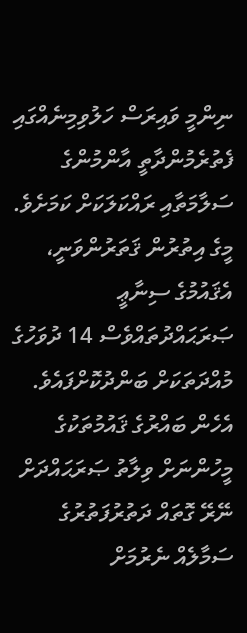ނިންމީ ވައިރަސް ހަލުވިމިނެއްގައި ފެތުރެމުންދާތީ އާންމުންގެ ސަލާމަތާއި ރައްކަލަކަށް ކަމަށެވެ.
މީގެ އިތުރުން ޤަތަރުންވަނީ، އެޤައުމުގެ ސިނާޢީ ޞަރަޙައްދުތައްވެސް 14 ދުވަހުގެ މުއްދަތަކަށް ބަންދުކޮށްފައެވެ.
އެހެން ބައްރުގެ ޤައުމުތަކުގެ މީހުންނަށް ވިލާތު ޞަރަޙައްދަށް ނޭރޭ ގޮތައް ދަތުރުފަތުރުގެ ސަމާލެއް ނެރުމަށް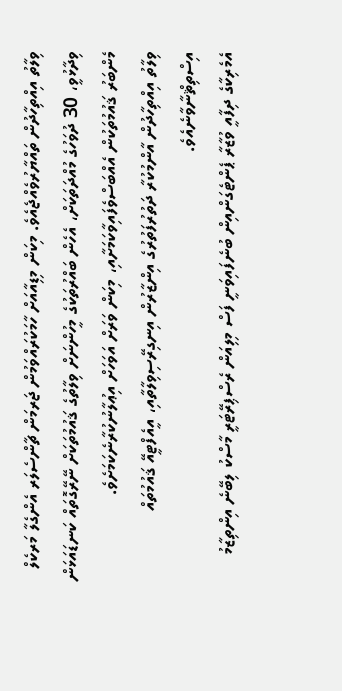ވިލާތު އިއްތިހާދުން ތައްޔާރުވެއްޖެއެވެ. މިކަން މިޑިއާއަށް ހާމަކުރައްވަމުން ޖަރމަން ޗާންސެލަރ އެންގެލާ މަރކެލް ވިދާޅުވީ، 30 ދުވަހުގެ މުއްދަތަކަށް، އެހެން ބައްރުތަކުގެ މީހުންނަށް ވިލާތުގެ ޤައުމުތަކަށް ނޭރޭގޮތައް ކަނޑައަޅަން މެންބަރު ޤައުމުތަކުން އެއްބަސްވެފައިވާކަމަށާއި، މިކަން ވަރަށް އަވަހަށް އިޢުލާނުކުރާނެކަމަށެވެ.
ވިލާތު އިއްތިހާދުން އާންމުކުރާ ދަތުރުފަތުރުގެ އިންޒާރުން އިނގިރޭސިވިލާތާއި، އީއެފްޓީއޭ ޤައުމުތައް އިސްތިޘްނާވާނެއެވެ.
އެމެރިކާގެ ދިފާއީ ވުޒާރާ ޕެންޓެގަންއިން ބުނެފައިވަނީ ފަސް މިލިއަން ރެސްޕިރޭޓަރީ މާސްކު ލިބޭނެ އިންތިޒާމު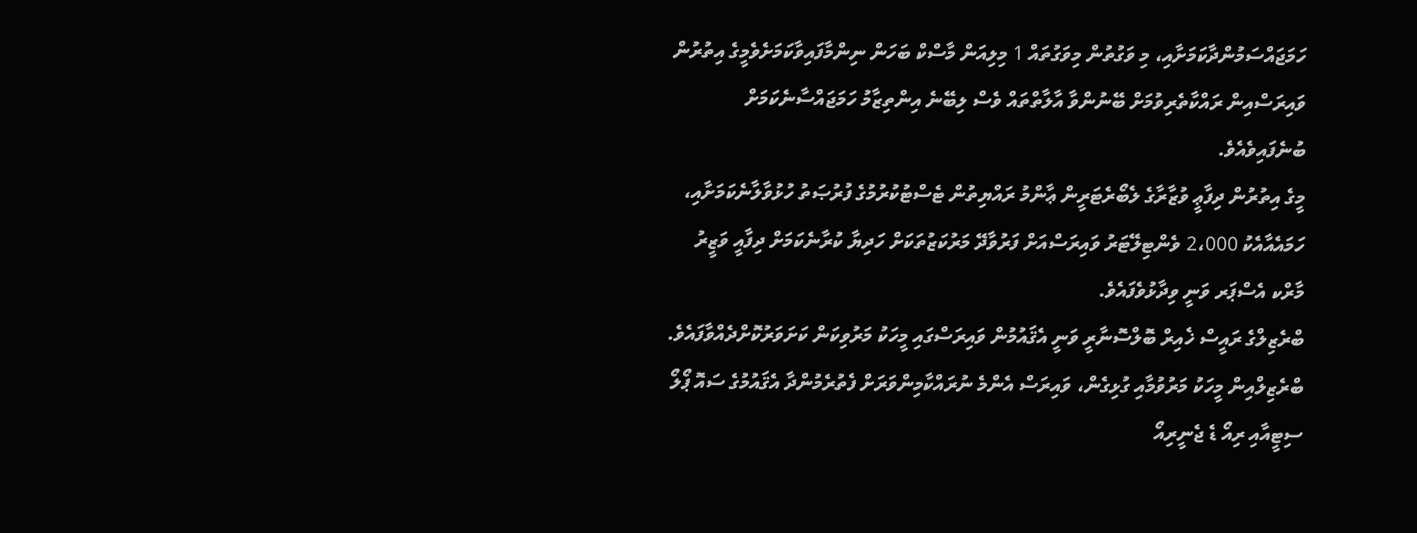ހަމަޖައްސަމުންދާކަމަށާއި، މި ވަގުތުން މިވަގުތައް 1 މިލިއަން މާސްކް ބަހަން ނިންމާފައިވާކަމަށެވެމީގެ އިތުރުން ވައިރަސްއިން ރައްކާތެރިވުމަށް ބޭނުންވާ އާލާތްތައް ވެސް ލިބޭނެ އިންތިޒާމު ހަމަޖައްސާނެކަމަށް ބުނެފައިވެއެވެ.
މީގެ އިތުރުން ދިފާޢީ ވުޒާރާގެ ލެބޯރެޓަރީން ޢާންމު ރައްޔިތުން ޓެސްޓުކުރުމުގެ ފުރުޞަތު ހުޅުވާލާނެކަމަށާއި، ހަމައެއާއެކު 2،000 ވެންޓިލޭޓަރު ވައިރަސްއަށް ފަރުވާދޭ މަރުކަޒުތަކަށް ހަދިޔާ ކުރާނެކަމަށް ދިފާއީ ވަޒީރު މާރްކ އެސްޕަރ ވަނީ ވިދާޅުވެފައެވެ.
ބްރެޒިލްގެ ރައީސް ޚެއިރް ބޮލްސޮނާރީ ވަނީ އެޤައުމުން ވައިރަސްގައި މީހަކު މަރުވިކަން ކަށަވަރުކޮށްދެއްވާފައެވެ. ބްރެޒިލްއިން މީހަކު މަރުވުމާއި ގުޅިގެން، ވައިރަސް އެންމެ ނުރައްކާމިންވަރަށް ފެތުރެމުންދާ އެޤައުމުގެ ސައޮ ޕޯލޯ ސިޓީއާއި ރިއޯ ޑެ ޖެނީރިއޯ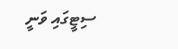ސިޓީގައި ވަނީ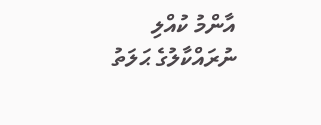އާންމު ކުއްލި ނުރައްކާލުގެ ޙަލަތު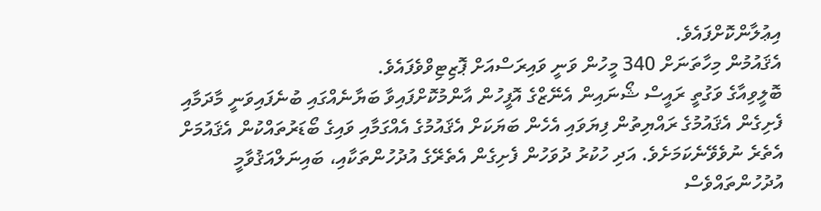އިޢުލާންކޮށްފައެވެ.
އެޤައުމުން މިހާތަނަށް 340 މީހުން ވަނީ ވައިރަސްއަށް ޕޮޒިޓިވްވެފައެވެ.
ބޮލީވިއާގެ ވަގުތީ ރައީސް ޝޯނައިން އެނޭޒްގެ އޮފީހުން އާންމުކޮށްފައިވާ ބަޔާނެއްގައި ބުނެފައިވަނީ މާދަމާއި ފެށިގެން އެޤައުމުގެ ރައްޔިތުން ފިޔަވައި އެހެން ބަޔަކަށް އެޤައުމުގެ އެއްގަމާއި ވައިގެ ބޯޑަރުތައްކުން އެޤައުމަށް އެތެރެ ނުވެވޭނެކަމަށެވެ. އަދި ހުކުރު ދުވަހުން ފެށިގެން އެތެރޭގެ އުދުހުންތަކާއި، ބައިނަލްއަޤުވާމީ އުދުހުންތައްވެސް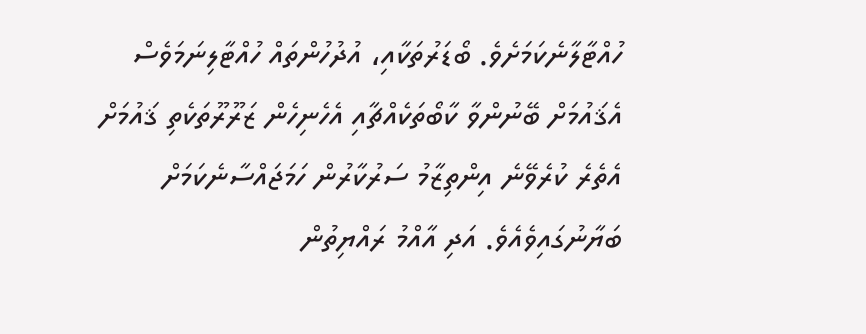ހުއްޓާލާނެކަމަށެވެ. ބޯޑަރުތަކާއި، އުދުހުންތައް ހުއްޓާލިނަމަވެސް އެޤައުމަށް ބޭނުންވާ ކާބޯތަކެއްޗާއި އެހެނިހެން ޒަރޫރޫތަކެތި ޤައުމަށް އެތެރެ ކުރެވޭނެ އިންތިޒާމު ސަރުކާރުން ހަމަޖައްސާނެކަމަށް ބަޔާނުގައިވެއެވެ. އަދި އާއްމު ރައްޔިތުން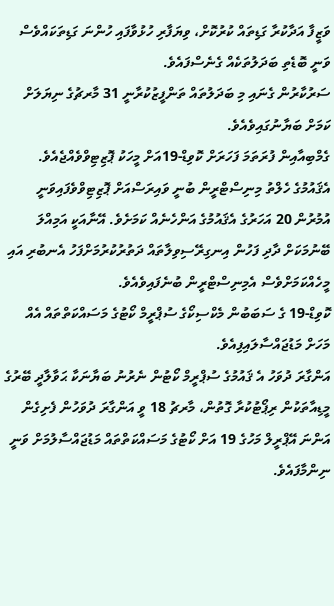ވަޒީފާ އަދާކުރާ ގަޑިތައް ކުރުކޮށް، ވިޔަފާރި ހުޅުވާފައި ހުންނަ ގަޑިތަކައްވެސް ވަނީ ބޮޑެތި ބަދަލުތަކެއް ގެނެސްފައެވެ.
ސަރުކާރުން ގެނައި މި ބަދަލުތައް ތަންފީޒުކުރާނީ 31 މާރޗުގެ ނިޔަލަށް ކަމަށް ބަޔާނުގައިވެއެވެ.
ގެމްބިއާއިން ފުރަތަމަ ފަހަރަށް ކޮވިޑް-19އަށް މީހަކު ޕޮޒިޓިވްވެއްޖެއެވެ. އެޤައުމުގެ ހެލްތު މިނިސްޓްރީން ބުނީ ވައިރަސްއަށް ޕޮޒިޓިވްވެފައިވަނީ އުމުރުން 20 އަހަރުގެ އެޤައުމުގެ އަންހެނެއް ކަމަށެވެ. އޭނާއަކީ އަމިއްލަ ބޭނުމަކަށް ދާދި ފަހުން އިނގިރޭސިވިލާތައް ދަތުރުކުރުމަށްފަހު އެނބުރި އައި މީހެއްކަމަށްވެސް އެމިނިސްޓްރީން ބުނެފައިވެއެވެ.
ކޮވިޑް-19 ގެ ސަބަބުން މެކްސިކޯގެ ސުޕްރީމް ކޯޓުގެ މަސައްކަތްތައް އެއް މަހަށް މަޑުޖައްސާލައިފިއެވެ.
އަންގާރަ ދުވަހު އެ ޤައުމުގެ ސުޕްރީމް ކޯޓުން ނެރުނު ބަޔާނަކާ ޙަވާލާދީ ބޭރުގެ މީޑިއާތަކުން ރިޕޯޓުކުރާ ގޮތުން، މާރޗު 18 ވީ އަންގާރަ ދުވަހުން ފެށިގެން އަންނަ އޭޕްރީލް މަހުގެ 19 އަށް ކޯޓުގެ މަސައްކަތްތައް މަޑުޖައްސާލުމަށް ވަނީ ނިންމާފައެވެ.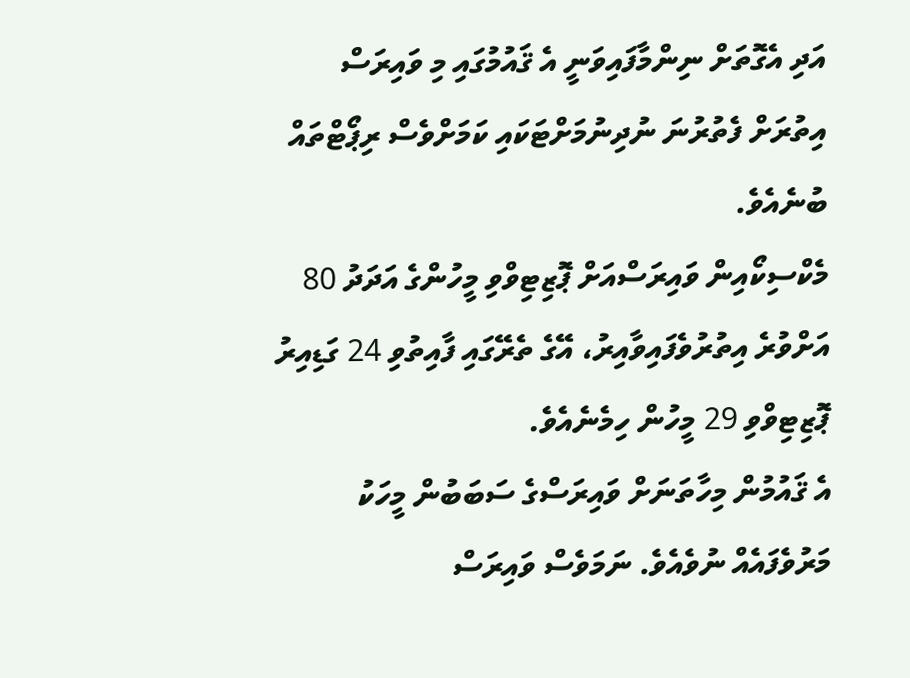އަދި އެގޮތަށް ނިންމާފައިވަނީ އެ ޤައުމުގައި މި ވައިރަސް އިތުރަށް ފެތުރުނަ ނުދިނުމަށްޓަކައި ކަމަށްވެސް ރިޕޯޓްތައް ބުނެއެވެ.
މެކްސިކޯއިން ވައިރަސްއަށް ޕޮޒިޓިވްވި މީހުންގެ އަދަދު 80 އަށްވުރެ އިތުރުވެފައިވާއިރު، އޭގެ ތެރޭގައި ފާއިތުވި 24 ގަޑިއިރު ޕޮޒިޓިވްވި 29 މީހުން ހިމެނެއެވެ.
އެ ޤައުމުން މިހާތަނަށް ވައިރަސްގެ ސަބަބުން މީހަކު މަރުވެފައެއް ނުވެއެވެ. ނަމަވެސް ވައިރަސް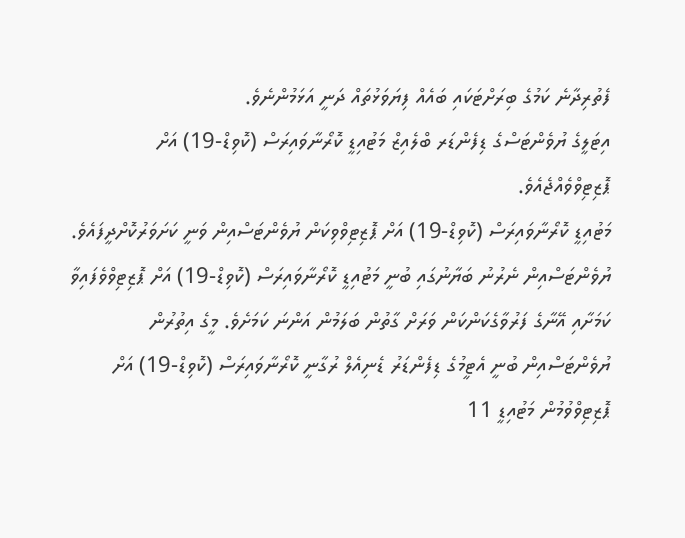ފެތުރިދާނެ ކަމުގެ ބިރަށްޓަކައި ބައެއް ފިޔަވަޅުތައް ދަނީ އަޅަމުންނެވެ.
އިޓަލީގެ ޔުވެންޓަސްގެ ޑިފެންޑަރ ބްލެއިޒް މަޓުއިޑީ ކޮރޯނާވައިރަސް (ކޮވިޑް-19) އަށް ޕޮޒިޓިވްވެއްޖެއެވެ.
މަޓުއިޑީ ކޮރޯނާވައިރަސް (ކޮވިޑް-19) އަށް ޕޮޒިޓިވްވިކަން ޔުވެންޓަސްއިން ވަނީ ކަށަވަރުކޮށްދީފައެވެ. ޔުވެންޓަސްއިން ނެރުނު ބަޔާނުގައި ބުނީ މަޓުއިޑީ ކޮރޯނާވައިރަސް (ކޮވިޑް-19) އަށް ޕޮޒިޓިވްވެފައިވާ ކަމަށާއި އޭނާގެ ފަރުވާގެކަންކަން ވަރަށް ގާތުން ބަލަމުން އަންނަ ކަމަށެވެ. މީގެ އިތުރުން ޔުވެންޓަސްއިން ބުނީ އެޓީމުގެ ޑިފެންޑަރު ޑެނިއެލް ރުގާނީ ކޮރޯނާވައިރަސް (ކޮވިޑް-19) އަށް ޕޮޒިޓިވްވުމުން މަޓުއިޑީ 11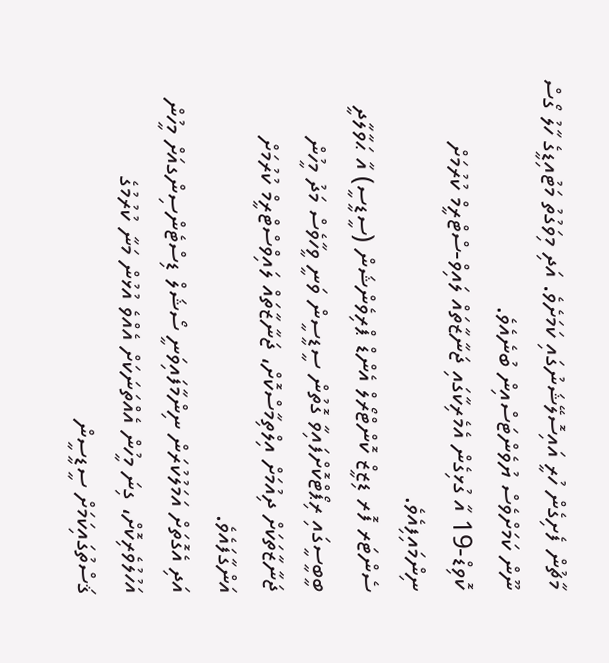މާޗުން ފެށިގެން ހުރީ އައިސޮލޭޝަނުގައި ކަމަށެވެ. އަދި މިވަގުތު މަޓުއިޑީގެ ހާލު ގޯސް ނޫން ކަމަށްވެސް ޔުވެންޓަސްއިން ބުނެއެވެ.
ކޮވިޑް-19 އާ ގުޅިގެން އެމެރިކާގައި ޖަނާޒާތައް ލައިވް-ސްޓްރީމް ކުރުމަށް ނިންމައިފިއެވެ.
ސެންޓަރ ފޮރ ޑިޒީޒް ކޮންޓްރޯލް އެންޑް ޕްރިވެންޝަން (ސީޑީސީ) އާ ޙަވާލާދީ ބީބީސީގައި ރިޕޯޓްކޮށްފައިވާ ގޮތުން ސީޑީސީން ވަނީ ވީހާވެސް މަދު މީހުން ޖަނާޒާތަކަށް ދިއުމަށް އިލްތިމާސްކޮށް، ޖަނާޒާތައް ލައިވްސްޓްރީމް ކުރުމަށް އަންގާފައެވެ.
އަދި އެގޮތަށް އަމަލުކުރަން ނިންމާފައިވަނީ ސޯޝަލް ޑިސްޓެންސިންގއަށް މީހުން އަހުލުވެރިކޮށް، ގިނަ މީހުން އެއްތަނަކަށް އެއްވެ އުޅުން މަނާ ކުރުމުގެ ޤަސްތުގައިކަމަށް ސީޑީސީން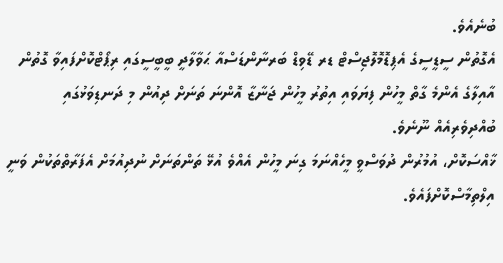ބުނެއެވެ.
އެގޮތުން ސީޑީސީގެ އެޕިޑޮމޮލޮޖިސްޓް ޑރ ޑޭވިޑް ބަރނާންޑަސްއާ ޙަވާލާދީ ބީބީސީގައި ރިޕޯޓްކޮށްފައިވާ ގޮތުން އާއިލާގެ އެންމެ ގާތް މީހުން ފިޔަވައި އިތުރު މީހުން ޖަނާޒާ އޮންނަ ތަނަށް ދިއުން މި ދަނޑިވަޅުގައި ބުއްދިވެރިއެއް ނޫނެވެ.
ޚާއްސަކޮށް، އުމުރުން ދުވަސްވީ މީހެއްނަމަ ގިނަ މީހުން އެއްވެ އުޅޭ ތަންތަނަށް ނުދިއުމަށް އެފަރާތްތަކުން ވަނީ އިލްތިމާސްކޮށްފައެވެ.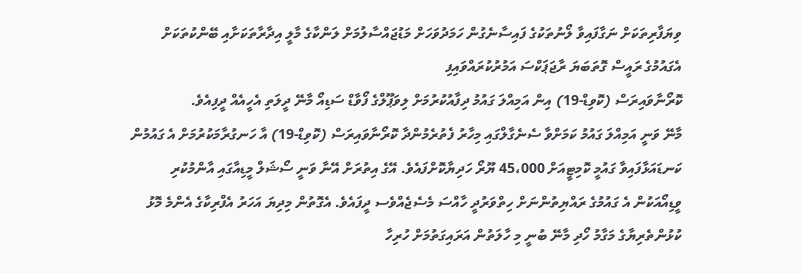ވިޔަފާރިތަކަށް ނަގާފައިވާ ލޯނުތަކުގެ ފައިސާނެގުން ހަމަދުވަހަށް މަޑުޖައްސާލުމަށް ލަންކާގެ މާލީ އިދާރާތަކަށާއި ބޭންކުތަކަށް އެގައުމުގެ ރައީސް ގޮތަބަޔަ ރާޖަޕަކްސަ އަމުރުކުރައްވައިފި
ކޮރޯނާވައިރަސް (ކޮވިޑް-19) އިން އަމިއްލަ ގައުމު ދިފާއުކުރުމަށް ލިވަޕޫލްގެ ފޯވާޑް ސަޑިއޯ މާނޭ ދީލަތި އެހީއެއް ދީފިއެވެ.
މާނޭ ވަނީ އަމިއްލަ ގައުމު ކަމަށްވާ ސެނެގާލްގައި މިހާރު ފެތުރެމުންދާ ކޮރޯނާވައިރަސް (ކޮވިޑް-19) އާ ހަނގުރާމަކުރުމަށް އެ ގައުމުން ކަނޑައަޅާފައިވާ ގައުމީ ކޮމިޓީއަށް 45،000 ޔޫރޯ ހަދިޔާކޮށްފައެވެ. އޭގެ އިތުރަށް އޭނާ ވަނީ ސޯޝަލް މީޑިއާގައި އާންމުކުރި ވީޑިއޯއަކުން އެ ގައުމުގެ ރައްޔިތުންނަށް ހިތްވަރުދީ ހާއްސަ މެސެޖެއްވެސ ދީފައެވެ. އެގޮތުން މިދިޔަ އަހަރު އެފްރިކާގެ އެންމެ މޮޅު ކުޅުންތެރިޔާގެ މަގާމު ހޯދި މާނޭ ބުނީ މި ހާލަތުން އަރައިގަތުމަށް ހުރިހާ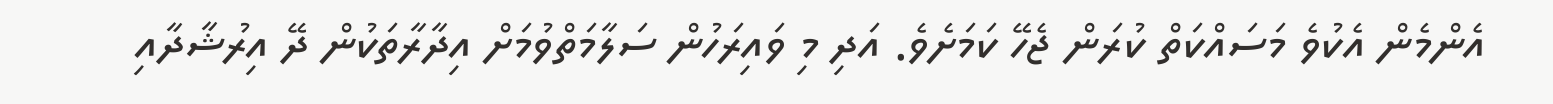އެންމެން އެކުވެ މަސައްކަތް ކުރަން ޖެހޭ ކަމަށެވެ. އަދި މި ވައިރަހުން ސަލާމަތްވުމަށް އިދާރާތަކުން ދޭ އިރުޝާދާއި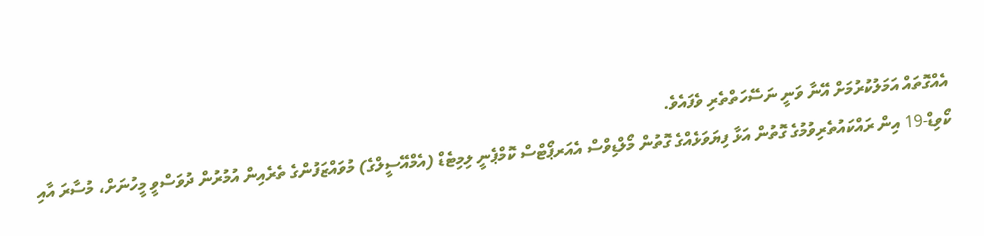އެއްގޮތައް އަމަލުކުރުމަށް އޭނާ ވަނީ ނަސޭހަތްތެރި ވެފައެވެ.
ކޯވިޑް-19 އިން ރައްކައުތެރިވުމުގެ ގޮތުން އަޅާ ފިޔަވަޅެއްގެ ގޮތުން މޯލްޑިވްސް އެއަރޕޯޓްސް ކޮމްޕެނީ ލިމިޓެޑް (އެމްއޭސީލްގެ) މުވައްޒަފުންގެ ތެރެއިން އުމުރުން ދުވަސްވީ މީހުނަށް، މުސާރަ އާއި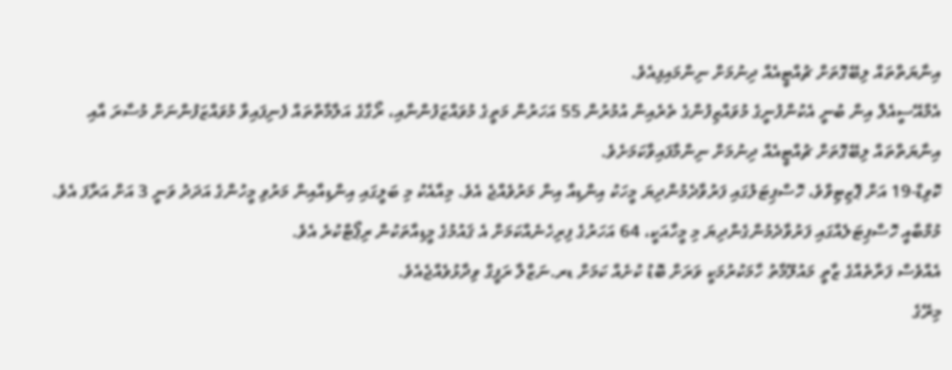އިނާޔަތްތައް ލިބޭގޮތަށް ޗުއްޓީއެއް ދިނުމަށް ނިންމައިފިއެވެ.
އެމްއޭސީއެލް އިން ބުނީ އެކުންފުނީގެ މުވައްޒިފުންގެ ތެރެއިން އުމުރުން 55 އަހަރުން މަތީގެ މުވައްޒަފުންނާއި، ރޯގާގެ އަލާމާތްތައް ފެނިފައިވާ މުވައްޒަފުންނަށް މުސާރަ އާއި އިނާޔަތްތައް ލިބޭގޮތަށް ޗުއްޓީއެއް ދިނުމަށް ނިންމާފައިވާކަމަށެވެ.
ކޮވިޑް-19 އަށް ޕޮޒިޓިވްވެ، ހޮސްޕިޓަލުގައި ފަރުވާދެމުންދިޔަ މީހަކު އިންޑިއާ އިން މަރުވެއްޖެ އެވެ. މިއާއެކު މި ބަލީގައި އިންޑިއާއިން މަރުވި މީހުންގެ އަދަދު ވަނީ 3 އަށް އަރާފަ އެވެ.
މުމްބާއީ ހޮސްޕިޓަލެއްގައި ފަރުވާދެމުންގެންދިޔަ މި މީހާއަކީ، 64 އަހަރުގެ ފިރިހެނެއްކަމަށް އެ ޤައުމުގެ މީޑިއާތަކުން ރިޕޯޓްކުރެ އެވެ.
އެއްވެސް ފަރާތެއްގެ ޒާތީ މައުލޫމާތު ހާމަކުރުމަކީ ވަރަށް ބޮޑު ކުށެއް ކަމަށް ޑރ.ނަޒްލާ ރަފީގް ވިދާޅުވެއްޖެއެވެ.
މިރޭގެ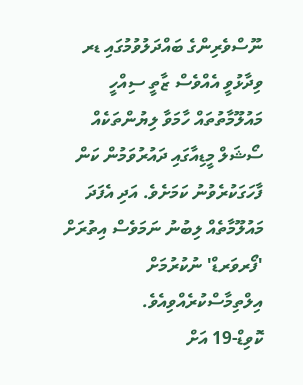ނޫސްވެރިންގެ ބައްދަލުވުމުގައި ޑރ ވިދާޅުވީ އެއްވެސް ޒާތީ ސިއްހީ މައުލޫމާތުތައް ހާމަވާ ލިޔުންތަކެއް ސޯޝަލް މީޑިއާގައި ދައުރުވަމުން ކަން ފާހަގަކުރެވުނު ކަމަށެވެ. އަދި އެފަދަ މައުލޫމާތެއް ލިބުނު ނަމަވެސް އިތުރަށް 'ފޯރވަރޑް' ނުކުރުމަށް އިލްތިމާސްކުރެއްވިއެވެ.
ކޮވިޑް-19 އަށް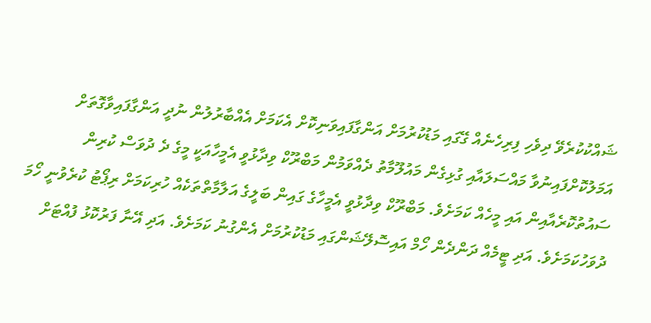ޝައްކުކުރެވޭ ދިވެހި ފިރިހެނެއް ގޭގައި މަޑުކުރުމަށް އަންގާފައިވަނިކޮށް އެކަމަށް އެއްބާރުލުން ނުދީ އަންގާފައިވާގޮތަށް އަމަލުކޮށްފައިނުވާ މައްސަލައާއި ގުޅިގެން މައުލޫމާތު ދެއްވަމުން މަބްރޫކް ވިދާޅުވީ އެމީހާއަކީ މީގެ ދެ ދުވަސް ކުރިން ސައުތުކޮރެއާއިން އައި މީހެއް ކަމަށެވެ. މަބްރޫކް ވިދާޅުވީ އެމީހާގެ ގައިން ބަލީގެ އަލާމާތްތަކެއް ހުރިކަމަށް ރިޕޯޓު ކުރެވުނީ ހޯމަ ދުވަހުކަމަށެވެ. އަދި ޓީމެއް ދަންދެން ހޯމް އައިސޮލޭޝަންގައި މަޑުކުރުމަށް އެންގުނު ކަމަށެވެ. އަދި އޭނާ ފަރުކޮޅު ފުއްޓަށް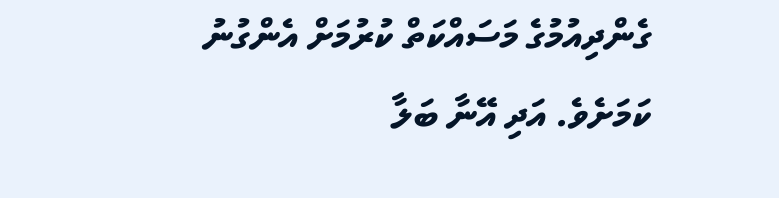ގެންދިއުމުގެ މަސައްކަތް ކުރުމަށް އެންގުނު ކަމަށެވެ. އަދި އޭނާ ބަލާ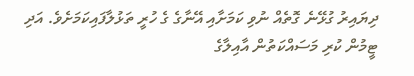ދިޔައިރު ގުޅޭނެ ގޮތެއް ނުވި ކަމަށާއި އޭނާގެ ގެ ހުރީ ތަޅުލާފައިކަމަށެވެ. އަދި ޓީމުން ކުރި މަސައްކަތުން އާއިލާގެ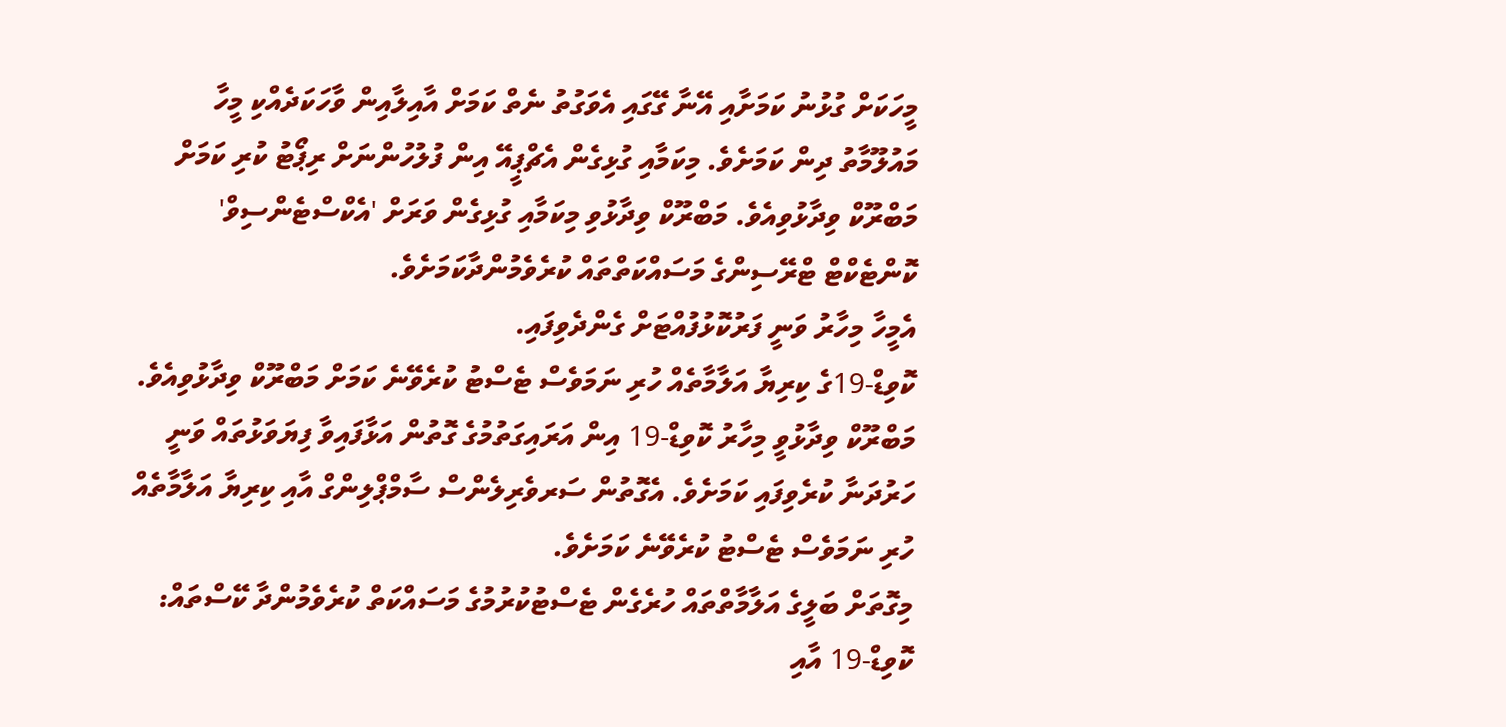މީހަކަށް ގުޅުނު ކަމަށާއި އޭނާ ގޭގައި އެވަގުތު ނެތް ކަމަށް އާއިލާއިން ވާހަކަދެއްކި މީހާ މައުލޫމާތު ދިން ކަމަށެވެ. މިކަމާއި ގުޅިގެން އެޗްޕީއޭ އިން ފުލުހުންނަށް ރިޕޯޓު ކުރި ކަމަށް މަބްރޫކް ވިދާޅުވިއެވެ. މަބްރޫކް ވިދާޅުވި މިކަމާއި ގުޅިގެން ވަރަށް 'އެކްސްޓެންސިވް' ކޮންޓެކްޓް ޓްރޭސިންގެ މަސައްކަތްތައް ކުރެވެމުންދާކަމަށެވެ.
އެމީހާ މިހާރު ވަނީ ފަރުކޮޅުފުއްޓަށް ގެންދެވިފައި.
ކޮވިޑް-19ގެ ކިރިޔާ އަލާމާތެއް ހުރި ނަމަވެސް ޓެސްޓު ކުރެވޭނެ ކަމަށް މަބްރޫކް ވިދާޅުވިއެވެ. މަބްރޫކް ވިދާޅުވީ މިހާރު ކޮވިޑް-19 އިން އަރައިގަތުމުގެ ގޮތުން އަޅާފައިވާ ފިޔަވަޅުތައް ވަނީ ހަރުދަނާ ކުރެވިފައި ކަމަށެވެ. އެގޮތުން ސަރވެރިލެންސް ސާމްޕްލިންގް އާއި ކިރިޔާ އަލާމާތެއް ހުރި ނަމަވެސް ޓެސްޓު ކުރެވޭނެ ކަމަށެވެ.
މިގޮތަށް ބަލީގެ އަލާމާތްތައް ހުރެގެން ޓެސްޓުކުރުމުގެ މަސައްކަތް ކުރެވެމުންދާ ކޭސްތައް:
ކޮވިޑް-19 އާއި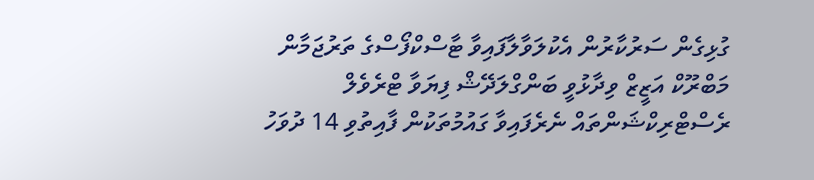ގުޅިގެން ސަރުކާރުން އެކުލަވާލާފައިވާ ޓާސްކްފޯސްގެ ތަރުޖަމާން މަބްރޫކް އަޒީޒް ވިދާޅުވީ ބަންގްލަދޭޝް ފިޔަވާ ޓްރެވެލް ރެސްޓްރިކްޝަންތައް ނެރެފައިވާ ގައުމުތަކުން ފާއިތުވި 14 ދުވަހު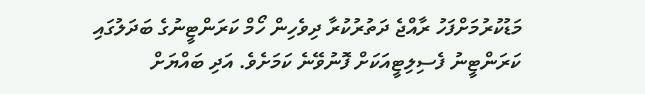މަޑުކުރުމަށްފަހު ރާއްޖެ ދަތުރުކުރާ ދިވެހިން ހޯމް ކަރަންޓީނުގެ ބަދަލުގައި ކަރަންޓީނު ފެސިލިޓީއަކަށް ފޮނުވޭނެ ކަމަށެވެ. އަދި ބައްޔަށް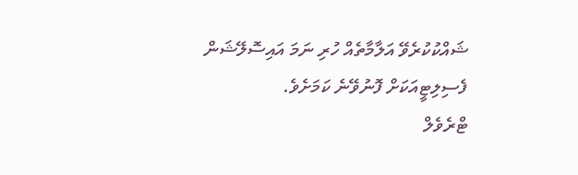ޝައްކުކުރެވޭ އަލާމާތެއް ހުރި ނަމަ އައިސޮލޭޝަން ފެސިލިޓީއަކަށް ފޮނުވޭނެ ކަމަށެވެ.
ޓްރެވެލް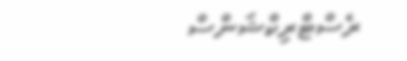ރެސްޓްރިކްޝަންސް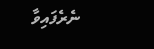ނެރެފައިވާ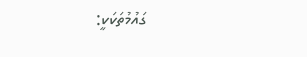ގައުމުތަކަކީ: